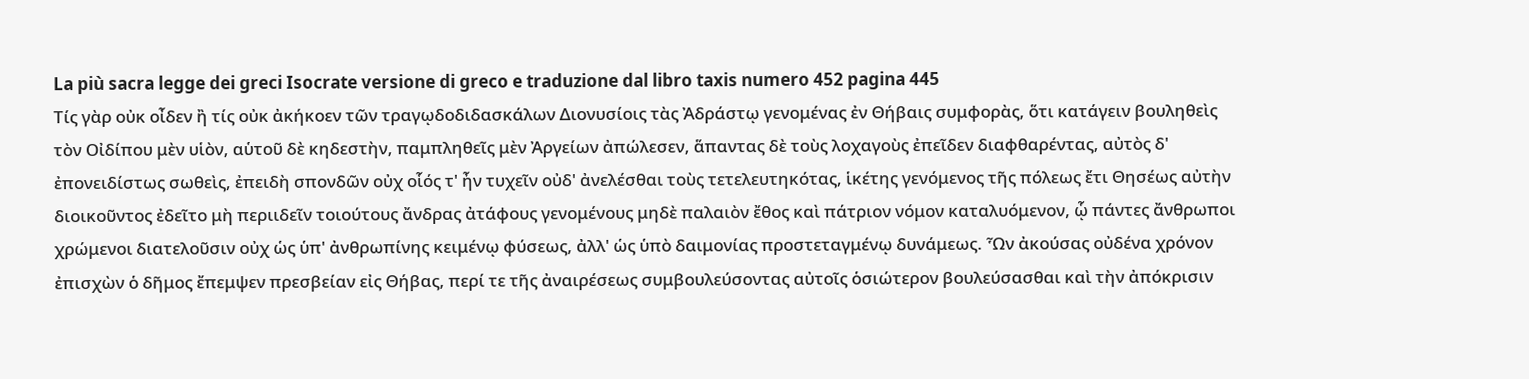La più sacra legge dei greci Isocrate versione di greco e traduzione dal libro taxis numero 452 pagina 445
Τίς γὰρ οὐκ οἶδεν ἢ τίς οὐκ ἀκήκοεν τῶν τραγῳδοδιδασκάλων Διονυσίοις τὰς Ἀδράστῳ γενομένας ἐν Θήβαις συμφορὰς, ὅτι κατάγειν βουληθεὶς τὸν Οἰδίπου μὲν υἱὸν, αὑτοῦ δὲ κηδεστὴν, παμπληθεῖς μὲν Ἀργείων ἀπώλεσεν, ἅπαντας δὲ τοὺς λοχαγοὺς ἐπεῖδεν διαφθαρέντας, αὐτὸς δ' ἐπονειδίστως σωθεὶς, ἐπειδὴ σπονδῶν οὐχ οἷός τ' ἦν τυχεῖν οὐδ' ἀνελέσθαι τοὺς τετελευτηκότας, ἱκέτης γενόμενος τῆς πόλεως ἔτι Θησέως αὐτὴν διοικοῦντος ἐδεῖτο μὴ περιιδεῖν τοιούτους ἄνδρας ἀτάφους γενομένους μηδὲ παλαιὸν ἔθος καὶ πάτριον νόμον καταλυόμενον, ᾧ πάντες ἄνθρωποι χρώμενοι διατελοῦσιν οὐχ ὡς ὑπ' ἀνθρωπίνης κειμένῳ φύσεως, ἀλλ' ὡς ὑπὸ δαιμονίας προστεταγμένῳ δυνάμεως. Ὧν ἀκούσας οὐδένα χρόνον ἐπισχὼν ὁ δῆμος ἔπεμψεν πρεσβείαν εἰς Θήβας, περί τε τῆς ἀναιρέσεως συμβουλεύσοντας αὐτοῖς ὁσιώτερον βουλεύσασθαι καὶ τὴν ἀπόκρισιν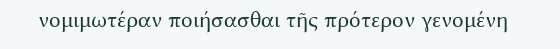νομιμωτέραν ποιήσασθαι τῆς πρότερον γενομένη